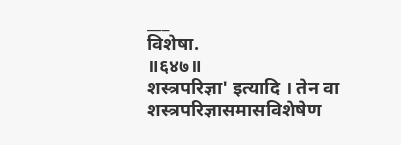___
विशेषा.
॥६४७॥
शस्त्रपरिज्ञा' इत्यादि । तेन वा शस्त्रपरिज्ञासमासविशेषेण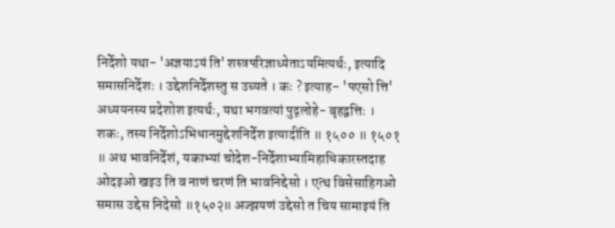निर्देशो यथा- 'अज्ञयाऽयं ति' शस्त्रपरिज्ञाध्येताऽयमित्यर्थः, इत्यादि समासनिर्देशः । उद्देशनिर्देशस्तु स उच्यते । कः ? इत्याह- 'पएसो त्ति' अध्ययनस्य प्रदेशोश इत्यर्थः, यथा भगवत्यां पुद्गलोहे- बृहद्वत्तिः । शकः, तस्य निर्देशोऽभिधानमुद्देशनिर्देश इत्यादीति ॥ १५०० ॥ १५०१ ॥ अथ भावनिर्देशं, यकाभ्यां चोदेश-निर्देशाभ्यामिहाधिकारस्तदाह
ओदइओ खइउ ति व नाणं चरणं ति भावनिद्देसो । एत्थ विसेसाहिगओ समास उद्देस निदेसो ॥१५०२॥ अज्झयणं उद्देसो त चिय सामाइयं ति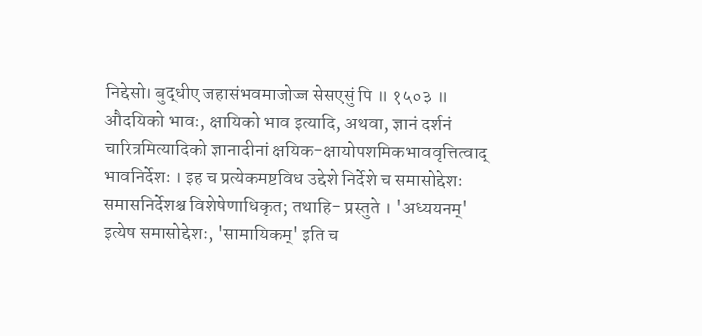निद्देसो। बुद्धीए जहासंभवमाजोज्ज सेसएसुं पि ॥ १५०३ ॥
औदयिको भावः, क्षायिको भाव इत्यादि, अथवा, ज्ञानं दर्शनं चारित्रमित्यादिको ज्ञानादीनां क्षयिक-क्षायोपशमिकभाववृत्तित्वाद् भावनिर्देशः । इह च प्रत्येकमष्टविध उद्देशे निर्देशे च समासोद्देशः समासनिर्देशश्च विशेषेणाधिकृत; तथाहि- प्रस्तुते । 'अध्ययनम्' इत्येष समासोद्देशः, 'सामायिकम्' इति च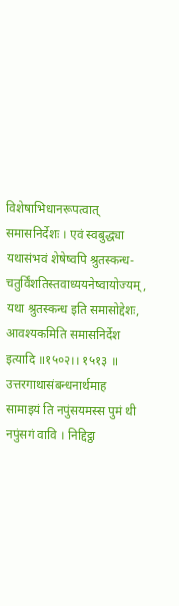विशेषाभिधानरूपत्वात् समासनिर्देशः । एवं स्वबुद्ध्या यथासंभवं शेषेष्वपि श्रुतस्कन्ध-चतुर्विंशतिस्तवाध्ययनेष्वायोज्यम् , यथा श्रुतस्कन्ध इति समासोद्देशः, आवश्यकमिति समासनिर्देश इत्यादि ॥१५०२।। १५१३ ॥
उत्तरगाथासंबन्धनार्थमाह
सामाइयं ति नपुंसयमस्स पुमं थी नपुंसगं वावि । निद्दिट्ठा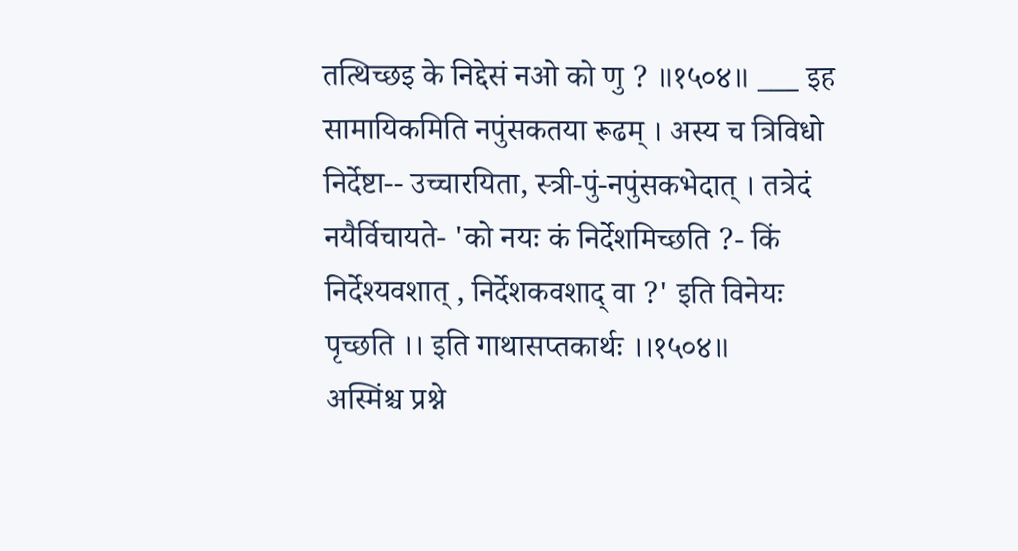तत्थिच्छइ के निद्देसं नओ को णु ? ॥१५०४॥ ___ इह सामायिकमिति नपुंसकतया रूढम् । अस्य च त्रिविधो निर्देष्टा-- उच्चारयिता, स्त्री-पुं-नपुंसकभेदात् । तत्रेदं नयैर्विचायते- 'को नयः कं निर्देशमिच्छति ?- किं निर्देश्यवशात् , निर्देशकवशाद् वा ?' इति विनेयः पृच्छति ।। इति गाथासप्तकार्थः ।।१५०४॥
अस्मिंश्च प्रश्ने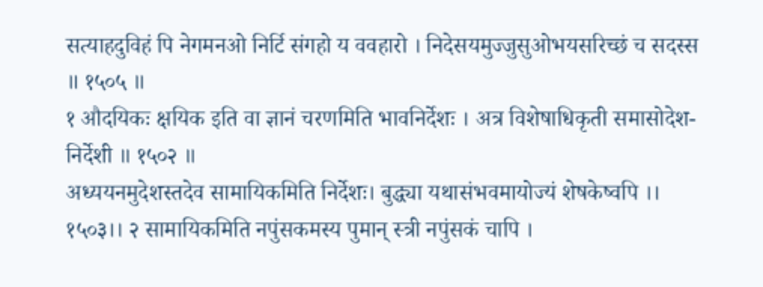सत्याहदुविहं पि नेगमनओ निर्टि संगहो य ववहारो । निदेसयमुज्जुसुओभयसरिच्छं च सदस्स ॥ १५०५ ॥
१ औदयिकः क्षयिक इति वा ज्ञानं चरणमिति भावनिर्देशः । अत्र विशेषाधिकृती समासोदेश-निर्देशी ॥ १५०२ ॥
अध्ययनमुदेशस्तदेव सामायिकमिति निर्देशः। बुद्ध्या यथासंभवमायोज्यं शेषकेष्वपि ।। १५०३।। २ सामायिकमिति नपुंसकमस्य पुमान् स्त्री नपुंसकं चापि ।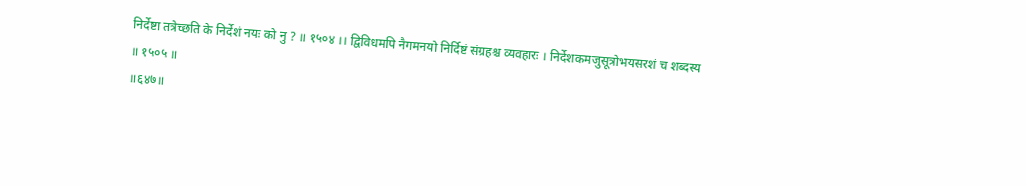निर्देष्टा तत्रेच्छति के निर्देशं नयः को नु ? ॥ १५०४ ।। द्विविधमपि नैगमनयो निर्दिष्टं संग्रहश्च व्यवहारः । निर्देशकमजुसूत्रोभयसरशं च शब्दस्य ॥ १५०५ ॥
॥६४७॥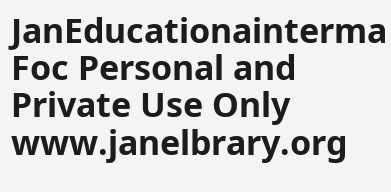JanEducationainterma
Foc Personal and Private Use Only
www.janelbrary.org